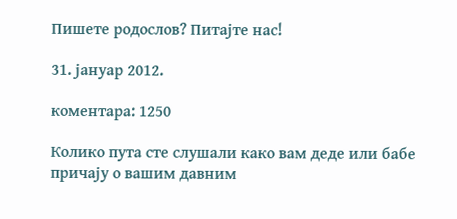Пишете родослов? Питајте нас!

31. јануар 2012.

коментара: 1250

Колико пута сте слушали како вам деде или бабе причају о вашим давним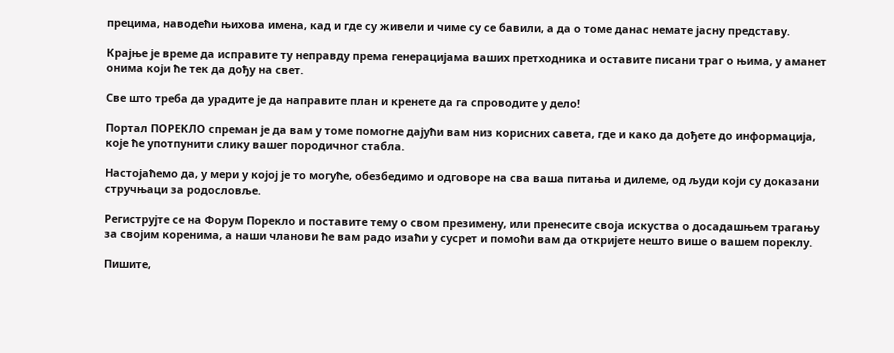прецима, наводећи њихова имена, кад и где су живели и чиме су се бавили, а да о томе данас немате јасну представу.

Крајње је време да исправите ту неправду према генерацијама ваших претходника и оставите писани траг о њима, у аманет онима који ће тек да дођу на свет.

Све што треба да урадите је да направите план и кренете да га спроводите у дело!

Портал ПОРЕКЛО спреман је да вам у томе помогне дајући вам низ корисних савета, где и како да дођете до информација, које ће употпунити слику вашег породичног стабла.

Настојаћемо да, у мери у којој је то могуће, обезбедимо и одговоре на сва ваша питања и дилеме, од људи који су доказани стручњаци за родословље.

Региструјте се на Форум Порекло и поставите тему о свом презимену, или пренесите своја искуства о досадашњем трагању за својим коренима, а наши чланови ће вам радо изаћи у сусрет и помоћи вам да откријете нешто више о вашем пореклу.

Пишите,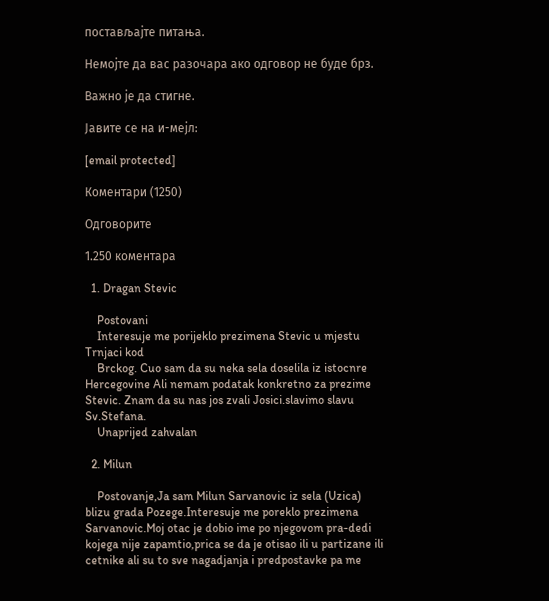постављајте питања.

Немојте да вас разочара ако одговор не буде брз.

Важно је да стигне.

Јавите се на и-мејл:

[email protected]

Коментари (1250)

Одговорите

1.250 коментара

  1. Dragan Stevic

    Postovani
    Interesuje me porijeklo prezimena Stevic u mjestu Trnjaci kod
    Brckog. Cuo sam da su neka sela doselila iz istocnre Hercegovine Ali nemam podatak konkretno za prezime Stevic. Znam da su nas jos zvali Josici.slavimo slavu Sv.Stefana.
    Unaprijed zahvalan

  2. Milun

    Postovanje,Ja sam Milun Sarvanovic iz sela (Uzica) blizu grada Pozege.Interesuje me poreklo prezimena Sarvanovic.Moj otac je dobio ime po njegovom pra-dedi kojega nije zapamtio,prica se da je otisao ili u partizane ili cetnike ali su to sve nagadjanja i predpostavke pa me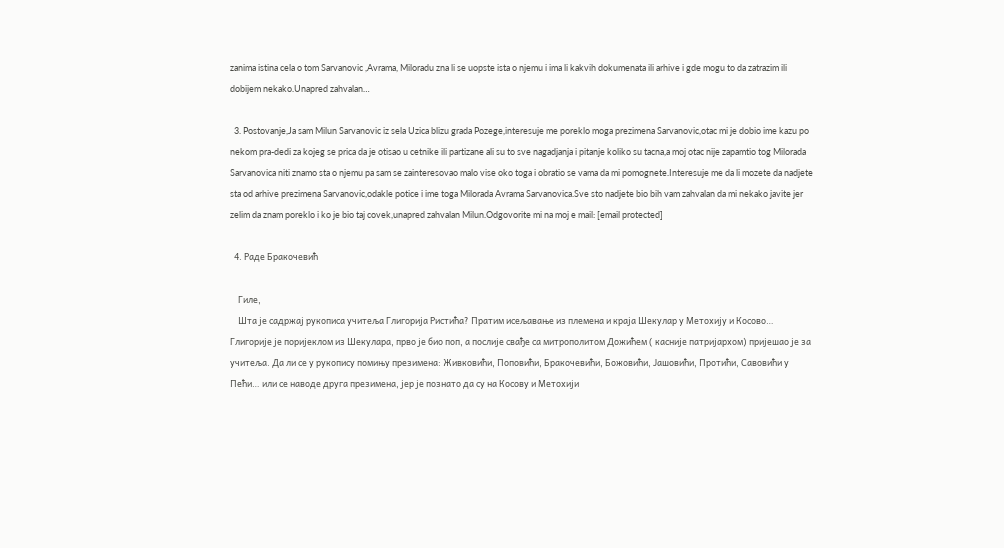zanima istina cela o tom Sarvanovic ,Avrama, Miloradu zna li se uopste ista o njemu i ima li kakvih dokumenata ili arhive i gde mogu to da zatrazim ili dobijem nekako.Unapred zahvalan…

  3. Postovanje,Ja sam Milun Sarvanovic iz sela Uzica blizu grada Pozege,interesuje me poreklo moga prezimena Sarvanovic,otac mi je dobio ime kazu po nekom pra-dedi za kojeg se prica da je otisao u cetnike ili partizane ali su to sve nagadjanja i pitanje koliko su tacna,a moj otac nije zapamtio tog Milorada Sarvanovica niti znamo sta o njemu pa sam se zainteresovao malo vise oko toga i obratio se vama da mi pomognete.Interesuje me da li mozete da nadjete sta od arhive prezimena Sarvanovic,odakle potice i ime toga Milorada Avrama Sarvanovica.Sve sto nadjete bio bih vam zahvalan da mi nekako javite jer zelim da znam poreklo i ko je bio taj covek,unapred zahvalan Milun.Odgovorite mi na moj e mail: [email protected]

  4. Раде Бракочевић

    Гиле,
    Шта је садржај рукописа учитеља Глигорија Ристића? Пратим исељавање из племена и краја Шекулар у Метохију и Косово… Глигорије је поријеклом из Шекулара, прво је био поп, а послије свађе са митрополитом Дожићем ( касније патријархом) пријешао је за учитеља. Да ли се у рукопису помињу презимена: Живковићи, Поповићи, Бракочевићи, Божовићи, Јашовићи, Протићи, Савовићи у Пећи… или се наводе друга презимена, јер је познато да су на Косову и Метохији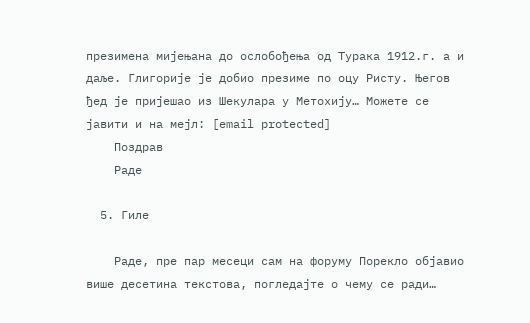презимена мијењана до ослобођења од Турака 1912.г. а и даље. Глигорије је добио презиме по оцу Ристу. Његов ђед је пријешао из Шекулара у Метохију… Можете се јавити и на мејл: [email protected]
    Поздрав
    Раде

  5. Гиле

    Раде, пре пар месеци сам на форуму Порекло објавио више десетина текстова, погледајте о чему се ради…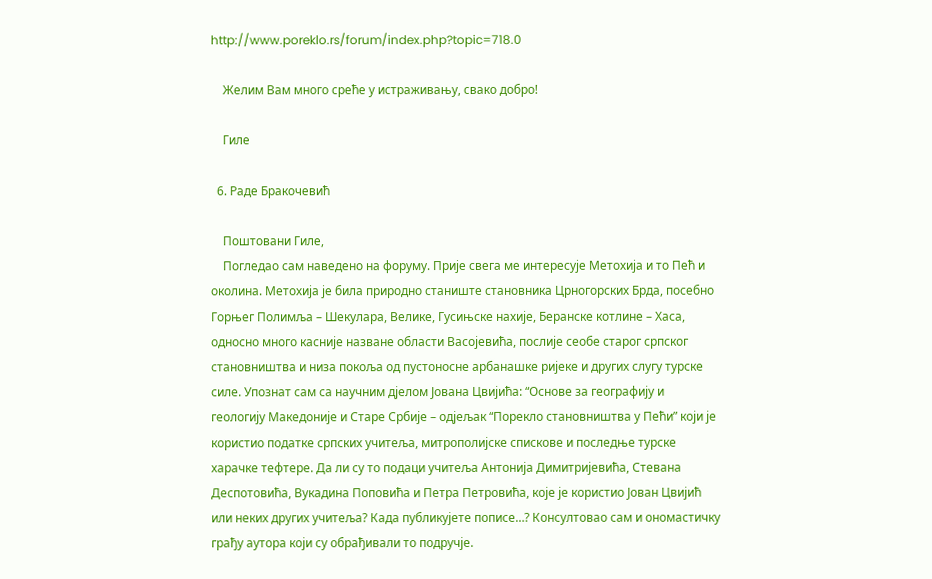http://www.poreklo.rs/forum/index.php?topic=718.0

    Желим Вам много среће у истраживању, свако добро!

    Гиле

  6. Раде Бракочевић

    Поштовани Гиле,
    Погледао сам наведено на форуму. Прије свега ме интересује Метохија и то Пећ и околина. Метохија је била природно станиште становника Црногорских Брда, посебно Горњег Полимља – Шекулара, Велике, Гусињске нахије, Беранске котлине – Хаса, односно много касније назване области Васојевића, послије сеобе старог српског становништва и низа покоља од пустоносне арбанашке ријеке и других слугу турске силе. Упознат сам са научним дјелом Јована Цвијића: “Основе за географију и геологију Македоније и Старе Србије – одјељак “Порекло становништва у Пећи” који је користио податке српских учитеља, митрополијске спискове и последње турске харачке тефтере. Да ли су то подаци учитеља Антонија Димитријевића, Стевана Деспотовића, Вукадина Поповића и Петра Петровића, које је користио Јован Цвијић или неких других учитеља? Када публикујете пописе…? Консултовао сам и ономастичку грађу аутора који су обрађивали то подручје.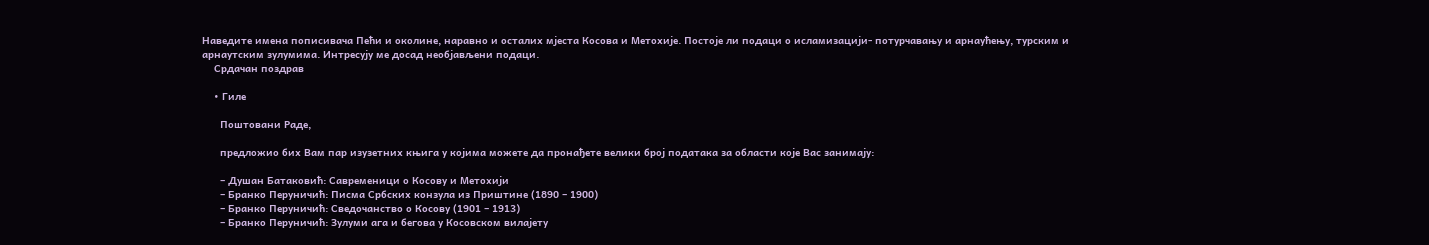Наведите имена пописивача Пећи и околине, наравно и осталих мјеста Косова и Метохије. Постоје ли подаци о исламизацији- потурчавању и арнаућењу, турским и арнаутским зулумима. Интресују ме досад необјављени подаци.
    Срдачан поздрав

    • Гиле

      Поштовани Раде,

      предложио бих Вам пар изузетних књига у којима можете да пронађете велики број података за области које Вас занимају:

      – Душан Батаковић: Савременици о Косову и Метохији
      – Бранко Перуничић: Писма Србских конзула из Приштине (1890 – 1900)
      – Бранко Перуничић: Сведочанство о Косову (1901 – 1913)
      – Бранко Перуничић: Зулуми ага и бегова у Косовском вилајету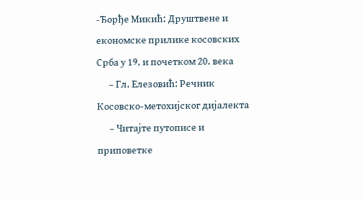-Ђорђе Микић: Друштвене и економске прилике косовских Срба у 19. и почетком 20. века
      – Гл. Елезовић: Речник Косовско-метохијског дијалекта
      – Читајте путописе и приповетке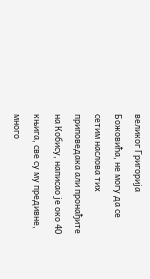великог Григорија Божовића, не могу да се сетим наслова тих приповедака али пронађите на Кобису, написао је око 40 књига, све су му предивне, много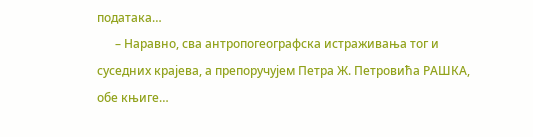података…
      – Наравно, сва антропогеографска истраживања тог и суседних крајева, а препоручујем Петра Ж. Петровића РАШКА, обе књиге…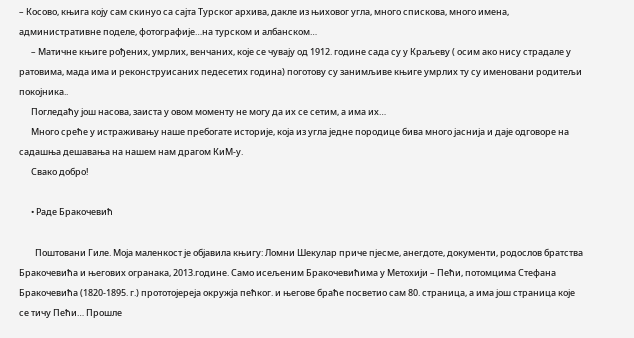– Косово, књига коју сам скинуо са сајта Турског архива, дакле из њиховог угла, много спискова, много имена, административне поделе, фотографије…на турском и албанском…
      – Матичне књиге рођених, умрлих, венчаних, које се чувају од 1912. године сада су у Краљеву ( осим ако нису страдале у ратовима, мада има и реконструисаних педесетих година) поготову су занимљиве књиге умрлих ту су именовани родитељи покојника..
      Погледаћу још насова, заиста у овом моменту не могу да их се сетим, а има их…
      Много среће у истраживању наше пребогате историје, која из угла једне породице бива много јаснија и даје одговоре на садашња дешавања на нашем нам драгом КиМ-у.
      Свако добро!

      • Раде Бракочевић

        Поштовани Гиле. Моја маленкост је објавила књигу: Ломни Шекулар приче пјесме, анегдоте, документи, родослов братства Бракочевића и његових огранака, 2013.године. Само исељеним Бракочевићима у Метохији – Пећи, потомцима Стефана Бракочевића (1820-1895. г.) прототојереја окружја пећког. и његове браће посветио сам 80. страница, а има још страница које се тичу Пећи… Прошле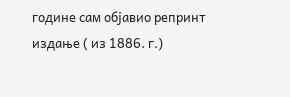године сам објавио репринт издање ( из 1886. г.)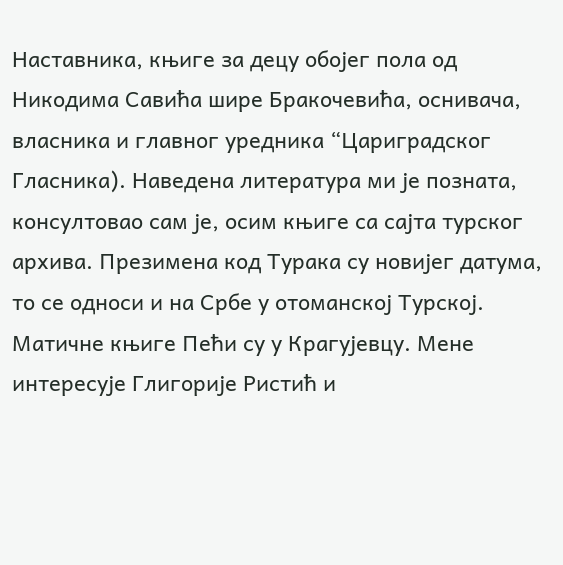Наставника, књиге за децу обојег пола од Никодима Савића шире Бракочевића, оснивача, власника и главног уредника “Цариградског Гласника). Наведена литература ми је позната, консултовао сам је, осим књиге са сајта турског архива. Презимена код Турака су новијег датума, то се односи и на Србе у отоманској Турској. Матичне књиге Пећи су у Крагујевцу. Мене интересује Глигорије Ристић и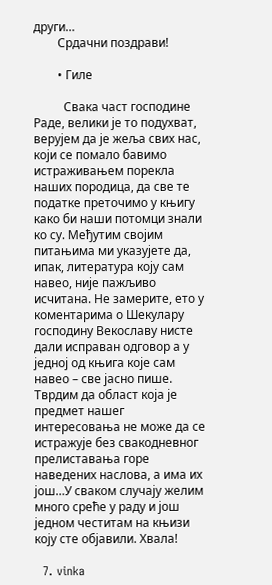други…
        Срдачни поздрави!

        • Гиле

          Свака част господине Раде, велики је то подухват, верујем да је жеља свих нас, који се помало бавимо истраживањем порекла наших породица, да све те податке преточимо у књигу како би наши потомци знали ко су. Међутим својим питањима ми указујете да, ипак, литература коју сам навео, није пажљиво исчитана. Не замерите, ето у коментарима о Шекулару господину Векославу нисте дали исправан одговор а у једној од књига које сам навео – све јасно пише. Тврдим да област која је предмет нашег интересовања не може да се истражује без свакодневног прелиставања горе наведених наслова, а има их још…У сваком случају желим много среће у раду и још једном честитам на књизи коју сте објавили. Хвала!

  7. vinka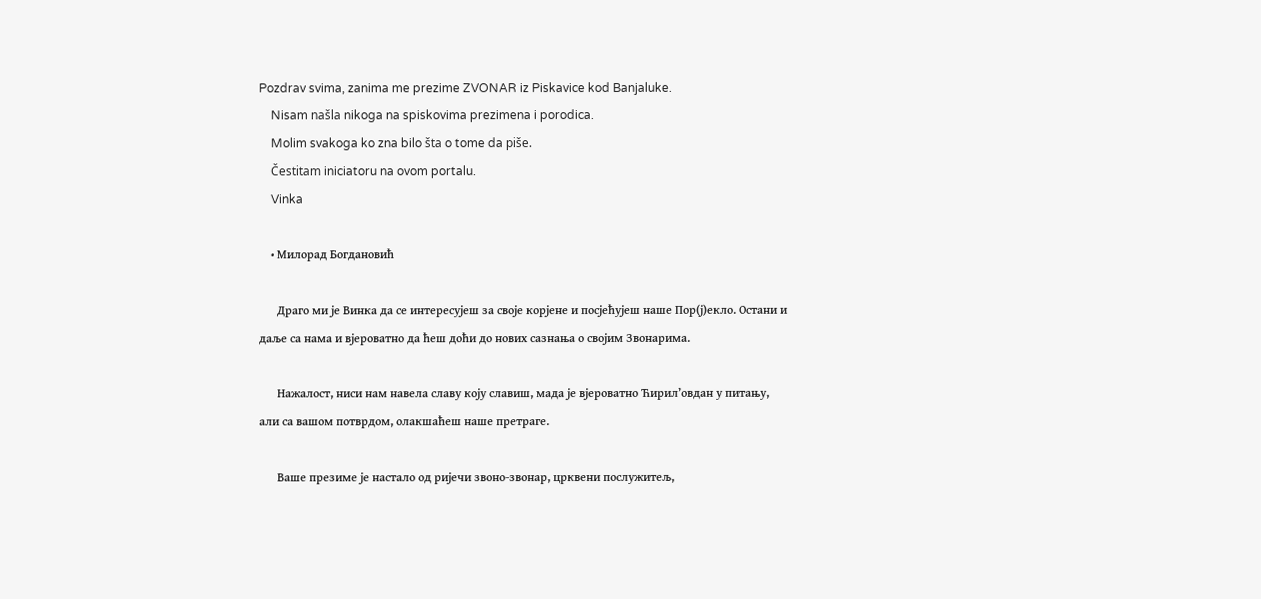Pozdrav svima, zanima me prezime ZVONAR iz Piskavice kod Banjaluke.
    Nisam našla nikoga na spiskovima prezimena i porodica.
    Molim svakoga ko zna bilo šta o tome da piše.
    Čestitam iniciatoru na ovom portalu.
    Vinka

    • Милорад Богдановић

      Драго ми је Винка да се интересујеш за своје корјене и посјећујеш наше Пор(ј)екло. Остани и даље са нама и вјероватно да ћеш доћи до нових сазнања о својим Звонарима.

      Нажалост, ниси нам навела славу коју славиш, мада је вјероватно Ћирил’овдан у питању, али са вашом потврдом, олакшаћеш наше претраге.

      Ваше презиме је настало од ријечи звоно-звонар, црквени послужитељ,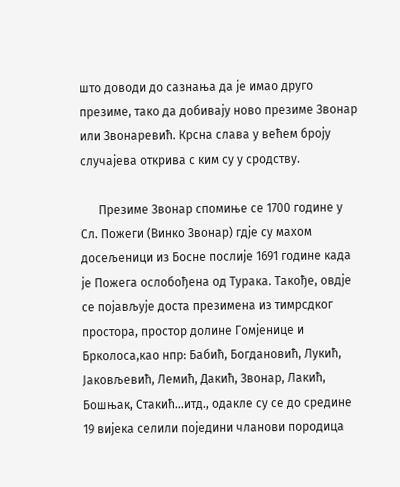што доводи до сазнања да је имао друго презиме, тако да добивају ново презиме Звонар или Звонаревић. Крсна слава у већем броју случајева открива с ким су у сродству.

      Презиме Звонар спомиње се 1700 године у Сл. Пожеги (Винко Звонар) гдје су махом досељеници из Босне послије 1691 године када је Пожега ослобођена од Турака. Такође, овдје се појављује доста презимена из тимрсдког простора, простор долине Гомјенице и Брколоса,као нпр: Бабић, Богдановић, Лукић, Јаковљевић, Лемић, Дакић, Звонар, Лакић, Бошњак, Стакић…итд., одакле су се до средине 19 вијека селили поједини чланови породица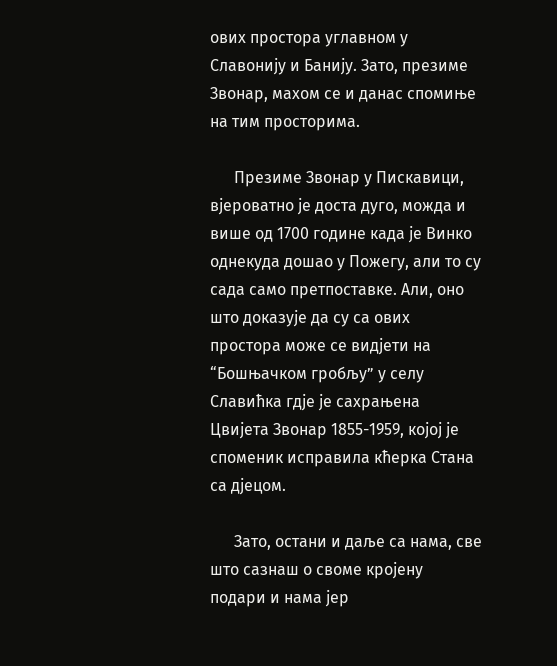ових простора углавном у Славонију и Банију. Зато, презиме Звонар, махом се и данас спомиње на тим просторима.

      Презиме Звонар у Пискавици, вјероватно је доста дуго, можда и више од 1700 године када је Винко однекуда дошао у Пожегу, али то су сада само претпоставке. Али, оно што доказује да су са ових простора може се видјети на “Бошњачком гробљу” у селу Славићка гдје је сахрањена Цвијета Звонар 1855-1959, којој је споменик исправила кћерка Стана са дјецом.

      Зато, остани и даље са нама, све што сазнаш о своме кројену подари и нама јер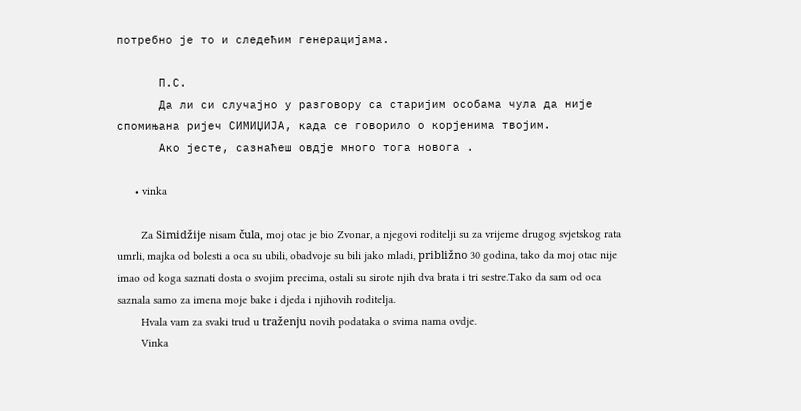потребно је то и следећим генерацијама.

      П.С.
      Да ли си случајно у разговору са старијим особама чула да није спомињана ријеч СИМИЏИЈА, када се говорило о корјенима твојим.
      Ако јесте, сазнаћеш овдје много тога новога .

      • vinka

        Za Simidžije nisam čula, moj otac je bio Zvonar, a njegovi roditelji su za vrijeme drugog svjetskog rata umrli, majka od bolesti a oca su ubili, obadvoje su bili jako mladi, približno 30 godina, tako da moj otac nije imao od koga saznati dosta o svojim precima, ostali su sirote njih dva brata i tri sestre.Tako da sam od oca saznala samo za imena moje bake i djeda i njihovih roditelja.
        Hvala vam za svaki trud u traženju novih podataka o svima nama ovdje.
        Vinka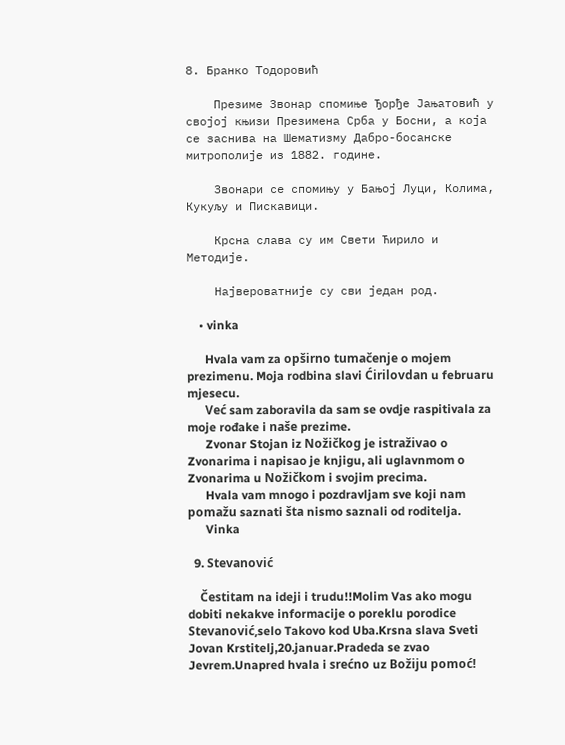8. Бранко Тодоровић

    Презиме Звонар спомиње Ђорђе Јањатовић у својој књизи Презимена Срба у Босни, а која се заснива на Шематизму Дабро-босанске митрополије из 1882. године.

    Звонари се спомињу у Бањој Луци, Колима, Кукуљу и Пискавици.

    Крсна слава су им Свети Ћирило и Методије.

    Највероватније су сви један род.

    • vinka

      Hvala vam za opširno tumačenje o mojem prezimenu. Moja rodbina slavi Ćirilovdan u februaru mjesecu.
      Već sam zaboravila da sam se ovdje raspitivala za moje rođake i naše prezime.
      Zvonar Stojan iz Nožičkog je istraživao o Zvonarima i napisao je knjigu, ali uglavnmom o Zvonarima u Nožičkom i svojim precima.
      Hvala vam mnogo i pozdravljam sve koji nam pomažu saznati šta nismo saznali od roditelja.
      Vinka

  9. Stevanović

    Čestitam na ideji i trudu!!Molim Vas ako mogu dobiti nekakve informacije o poreklu porodice Stevanović,selo Takovo kod Uba.Krsna slava Sveti Jovan Krstitelj,20.januar.Pradeda se zvao Jevrem.Unapred hvala i srećno uz Božiju pomoć!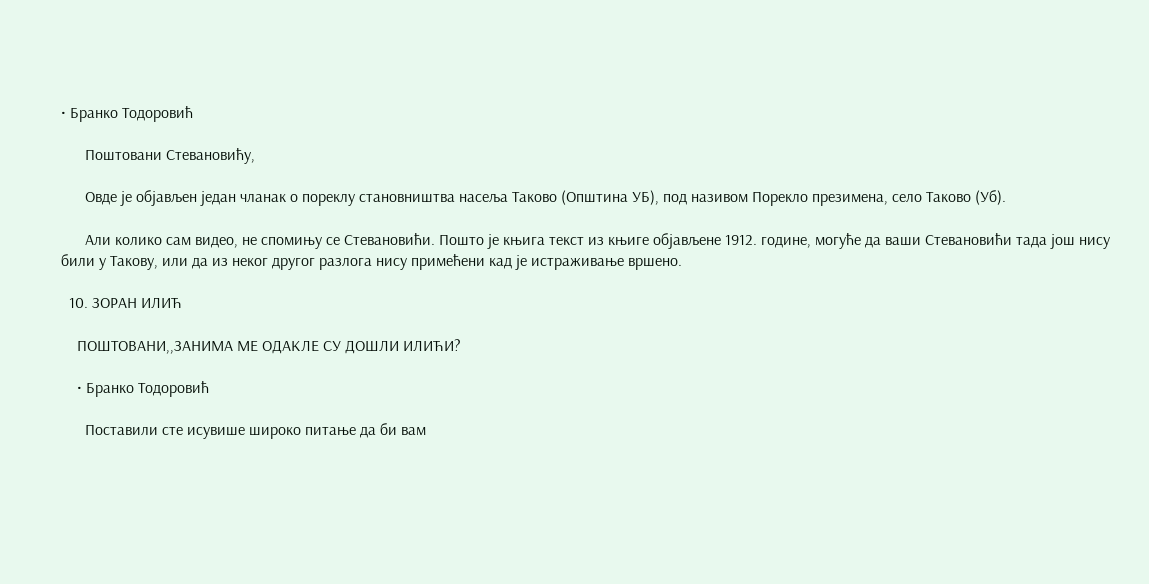• Бранко Тодоровић

      Поштовани Стевановићу,

      Овде је објављен један чланак о пореклу становништва насеља Таково (Општина УБ), под називом Порекло презимена, село Таково (Уб).

      Али колико сам видео, не спомињу се Стевановићи. Пошто је књига текст из књиге објављене 1912. године, могуће да ваши Стевановићи тада још нису били у Такову, или да из неког другог разлога нису примећени кад је истраживање вршено.

  10. ЗОРАН ИЛИЋ

    ПОШТОВАНИ,,ЗАНИМА МЕ ОДАКЛЕ СУ ДОШЛИ ИЛИЋИ?

    • Бранко Тодоровић

      Поставили сте исувише широко питање да би вам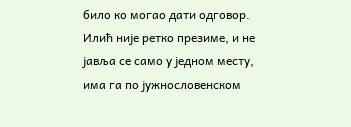било ко могао дати одговор. Илић није ретко презиме, и не јавља се само у једном месту, има га по јужнословенском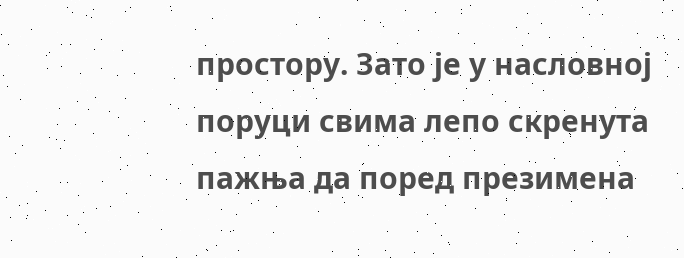простору. Зато је у насловној поруци свима лепо скренута пажња да поред презимена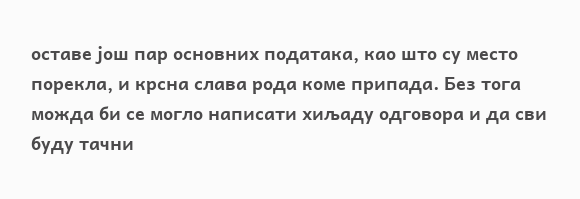оставе још пар основних података, као што су место порекла, и крсна слава рода коме припада. Без тога можда би се могло написати хиљаду одговора и да сви буду тачни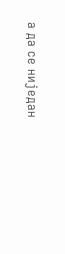а да се ниједан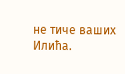не тиче ваших Илића.